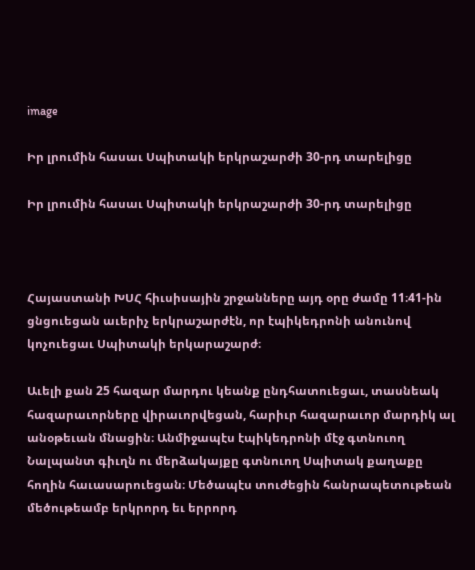image

Իր լրումին հասաւ Սպիտակի երկրաշարժի 30-րդ տարելիցը

Իր լրումին հասաւ Սպիտակի երկրաշարժի 30-րդ տարելիցը



Հայաստանի ԽՍՀ հիւսիսային շրջանները այդ օրը ժամը 11։41-ին ցնցուեցան աւերիչ երկրաշարժէն, որ էպիկեդրոնի անունով կոչուեցաւ Սպիտակի երկարաշարժ։

Աւելի քան 25 հազար մարդու կեանք ընդհատուեցաւ, տասնեակ հազարաւորները վիրաւորվեցան, հարիւր հազարաւոր մարդիկ ալ անօթեւան մնացին։ Անմիջապէս էպիկեդրոնի մէջ գտնուող Նալպանտ գիւղն ու մերձակայքը գտնուող Սպիտակ քաղաքը հողին հաւասարուեցան։ Մեծապէս տուժեցին հանրապետութեան մեծութեամբ երկրորդ եւ երրորդ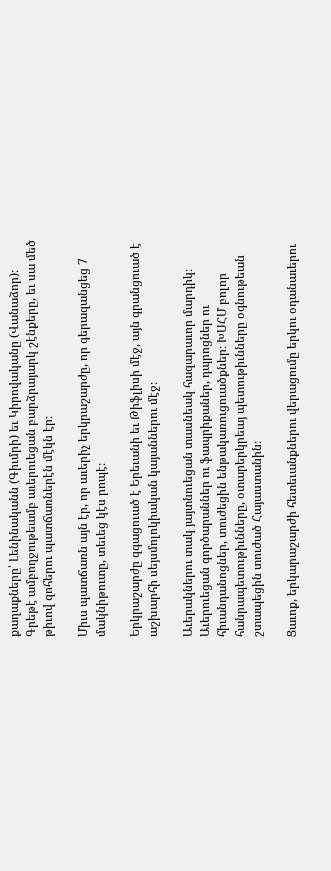քաղաքները՝ Լենինականն (Գիւմրի) եւ Կիրովականը (Վանաձոր)։ Գրեթէ ամբողջութեամբ աւերուեցան բարձրայարկ շէնքերը, եւ սա մեծ թիւով զոհերու պատճառներէն մէկն էր։

Միւս պատճառն այն էր, որ աւերիչ երկրաշարժը, որ գերազանցեց 7 մակնիթուտը, տեւեց կէս րոպէ։

Երկրաշարժը զգացուած է Երեւանի եւ Թիֆլիսի մէջ, այն գրանցուած է աշխարհի սեյսմոլոկիական կայաններու մէջ։

Աւերակներու տակ յայտնուեցան տասնեակ հազարաւոր մարդիկ։ Աւերուեցան գործարաններ ու ֆապրիքաներ, դպրոցներ ու հիւանդանոցներ, տուժեցին ենթակառուցուածքներ։ ԽՍՀՄ բոլոր հանրապետութիւնները, օտարերկրեայ պետութիւնները օգնութեան շտապեցին տուժած Հայաստանին։

Ցաւոք, երկարաշարժի հետեւանքներու վերացումը երկու օդանաւերու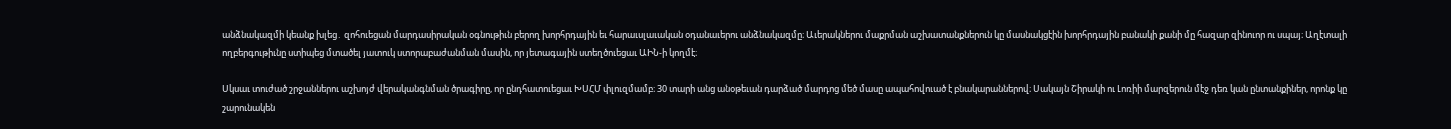անձնակազմի կեանք խլեց․ զոհուեցան մարդասիրական օգնութիւն բերող խորհրդային եւ հարաւսլաւական օդանաւերու անձնակազմը։ Աւերակներու մաքրման աշխատանքներուն կը մասնակցէին խորհրդային բանակի քանի մը հազար զինուոր ու սպայ։ Աղէտալի ողբերգութիւնը ստիպեց մտածել յատուկ ստորաբաժանման մասին, որ յետագային ստեղծուեցաւ ԱԻՆ-ի կողմէ։

Սկսաւ տուժած շրջաններու աշխոյժ վերականգնման ծրագիրը, որ ընդհատուեցաւ ԽՍՀՄ փլուզմամբ։ 30 տարի անց անօթեւան դարձած մարդոց մեծ մասը ապահովուած է բնակարաններով։ Սակայն Շիրակի ու Լոռիի մարզերուն մէջ դեռ կան ընտանքիներ, որոնք կը շարունակեն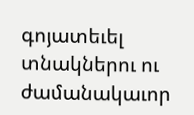գոյատեւել տնակներու ու ժամանակաւոր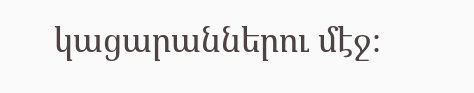կացարաններու մէջ։